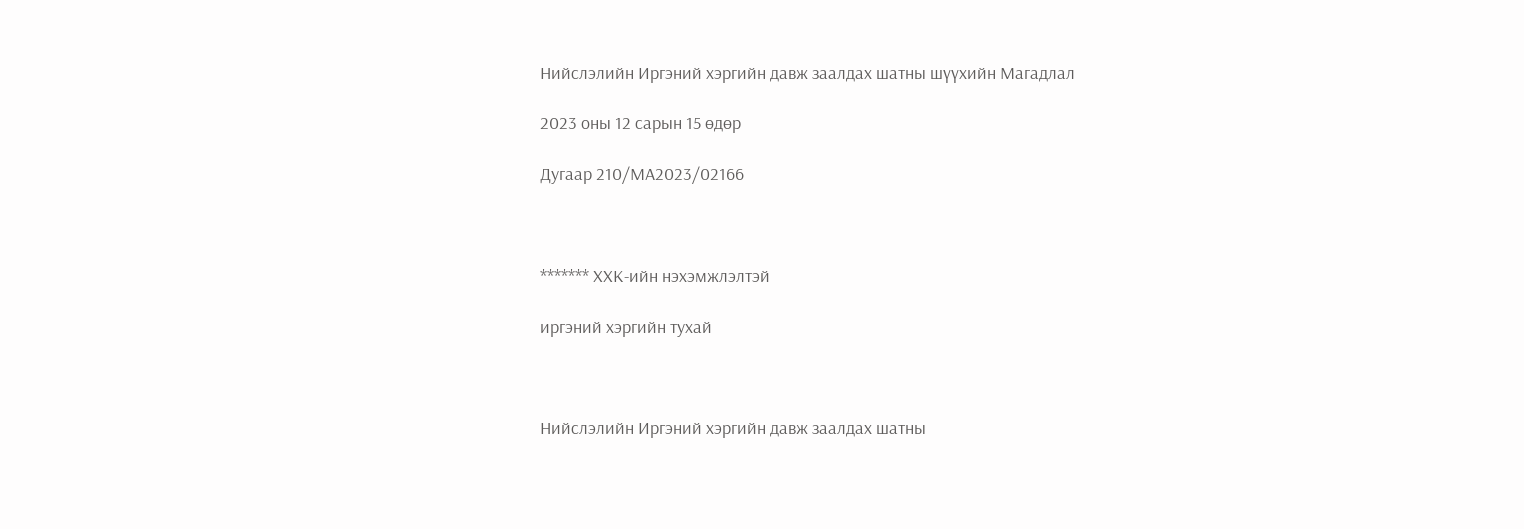Нийслэлийн Иргэний хэргийн давж заалдах шатны шүүхийн Магадлал

2023 оны 12 сарын 15 өдөр

Дугаар 210/МА2023/02166



******* ХХК-ийн нэхэмжлэлтэй

иргэний хэргийн тухай



Нийслэлийн Иргэний хэргийн давж заалдах шатны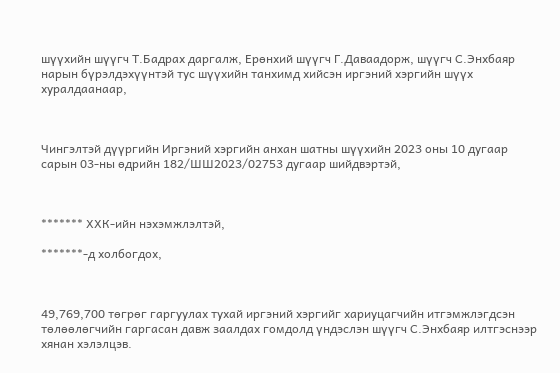шүүхийн шүүгч Т.Бадрах даргалж, Ерөнхий шүүгч Г.Даваадорж, шүүгч С.Энхбаяр нарын бүрэлдэхүүнтэй тус шүүхийн танхимд хийсэн иргэний хэргийн шүүх хуралдаанаар,



Чингэлтэй дүүргийн Иргэний хэргийн анхан шатны шүүхийн 2023 оны 10 дугаар сарын 03-ны өдрийн 182/ШШ2023/02753 дугаар шийдвэртэй,



******* ХХК-ийн нэхэмжлэлтэй,

*******-д холбогдох,



49,769,700 төгрөг гаргуулах тухай иргэний хэргийг хариуцагчийн итгэмжлэгдсэн төлөөлөгчийн гаргасан давж заалдах гомдолд үндэслэн шүүгч С.Энхбаяр илтгэснээр хянан хэлэлцэв.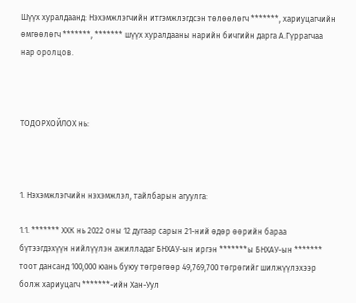Шүүх хуралдаанд: Нэхэмжлэгчийн итгэмжлэгдсэн төлөөлөгч *******, хариуцагчийн өмгөөлөгч *******, ******* шүүх хуралдааны нарийн бичгийн дарга А.Гүррагчаа нар оролцов.



ТОДОРХОЙЛОХ нь:



1. Нэхэмжлэгчийн нэхэмжлэл, тайлбарын агуулга:

1.1. ******* ХХК нь 2022 оны 12 дугаар сарын 21-ний өдөр өөрийн бараа бүтээгдэхүүн нийлүүлэн ажилладаг БНХАУ-ын иргэн *******ы БНХАУ-ын ******* тоот дансанд 100,000 юань буюу төгрөгөөр 49,769,700 төгрөгийг шилжүүлэхээр болж хариуцагч *******-ийн Хан-Уул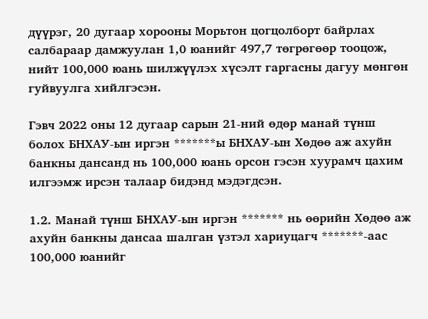дүүрэг, 20 дугаар хорооны Морьтон цогцолборт байрлах салбараар дамжуулан 1,0 юанийг 497,7 төгрөгөөр тооцож, нийт 100,000 юань шилжүүлэх хүсэлт гаргасны дагуу мөнгөн гуйвуулга хийлгэсэн.

Гэвч 2022 оны 12 дугаар сарын 21-ний өдөр манай түнш болох БНХАУ-ын иргэн *******ы БНХАУ-ын Хөдөө аж ахуйн банкны дансанд нь 100,000 юань орсон гэсэн хуурамч цахим илгээмж ирсэн талаар бидэнд мэдэгдсэн.

1.2. Манай түнш БНХАУ-ын иргэн ******* нь өөрийн Хөдөө аж ахуйн банкны дансаа шалган үзтэл хариуцагч *******-аас 100,000 юанийг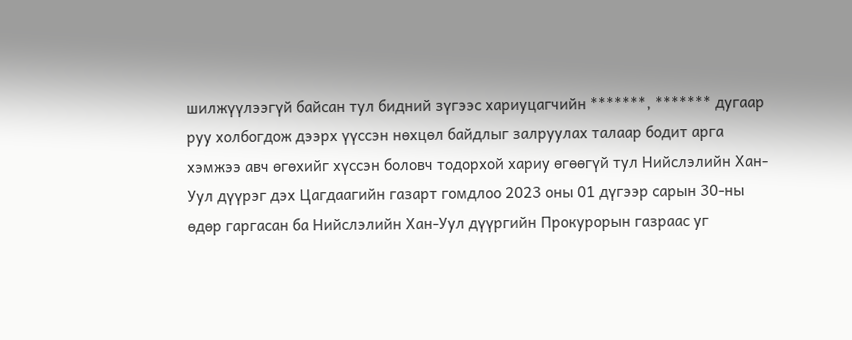шилжүүлээгүй байсан тул бидний зүгээс хариуцагчийн *******, ******* дугаар руу холбогдож дээрх үүссэн нөхцөл байдлыг залруулах талаар бодит арга хэмжээ авч өгөхийг хүссэн боловч тодорхой хариу өгөөгүй тул Нийслэлийн Хан-Уул дүүрэг дэх Цагдаагийн газарт гомдлоо 2023 оны 01 дүгээр сарын 30-ны өдөр гаргасан ба Нийслэлийн Хан-Уул дүүргийн Прокурорын газраас уг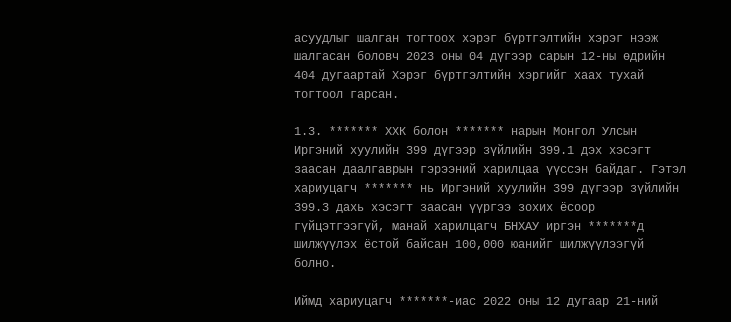асуудлыг шалган тогтоох хэрэг бүртгэлтийн хэрэг нээж шалгасан боловч 2023 оны 04 дүгээр сарын 12-ны өдрийн 404 дугаартай Хэрэг бүртгэлтийн хэргийг хаах тухай тогтоол гарсан.

1.3. ******* ХХК болон ******* нарын Монгол Улсын Иргэний хуулийн 399 дүгээр зүйлийн 399.1 дэх хэсэгт заасан даалгаврын гэрээний харилцаа үүссэн байдаг. Гэтэл хариуцагч ******* нь Иргэний хуулийн 399 дүгээр зүйлийн 399.3 дахь хэсэгт заасан үүргээ зохих ёсоор гүйцэтгээгүй, манай харилцагч БНХАУ иргэн *******д шилжүүлэх ёстой байсан 100,000 юанийг шилжүүлээгүй болно.

Иймд хариуцагч *******-иас 2022 оны 12 дугаар 21-ний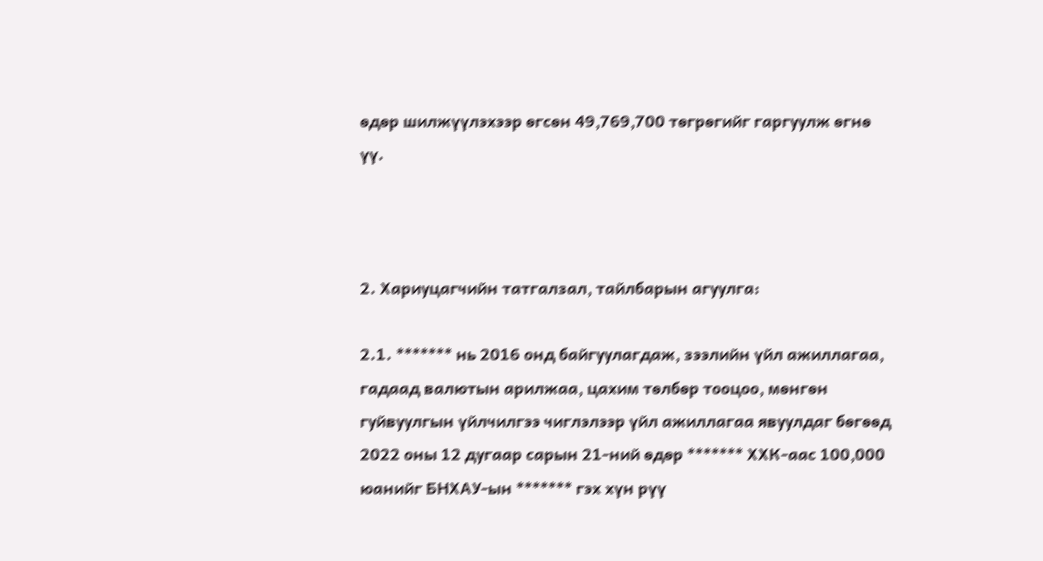өдөр шилжүүлэхээр өгсөн 49,769,700 төгрөгийг гаргуулж өгнө үү.



2. Хариуцагчийн татгалзал, тайлбарын агуулга:

2.1. ******* нь 2016 онд байгуулагдаж, зээлийн үйл ажиллагаа, гадаад валютын арилжаа, цахим төлбөр тооцоо, мөнгөн гуйвуулгын үйлчилгээ чиглэлээр үйл ажиллагаа явуулдаг бөгөөд 2022 оны 12 дугаар сарын 21-ний өдөр ******* ХХК-аас 100,000 юанийг БНХАУ-ын ******* гэх хүн рүү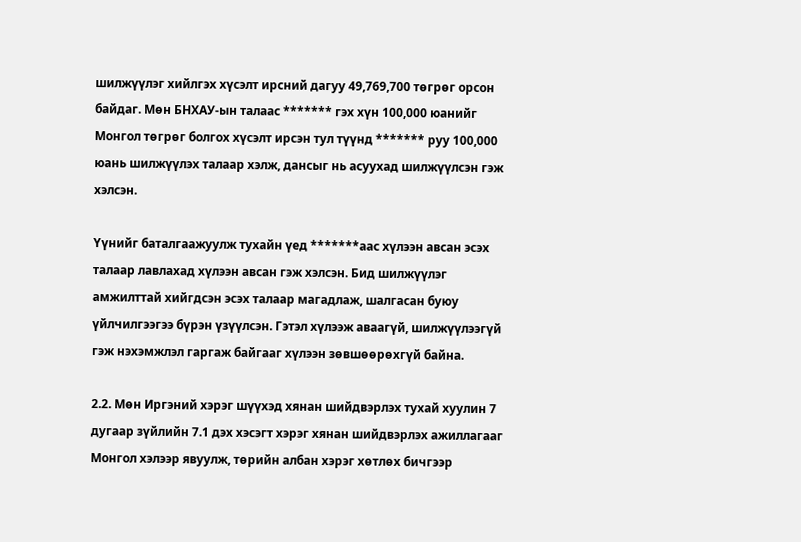шилжүүлэг хийлгэх хүсэлт ирсний дагуу 49,769,700 төгрөг орсон байдаг. Мөн БНХАУ-ын талаас ******* гэх хүн 100,000 юанийг Монгол төгрөг болгох хүсэлт ирсэн тул түүнд ******* руу 100,000 юань шилжүүлэх талаар хэлж, дансыг нь асуухад шилжүүлсэн гэж хэлсэн.

Үүнийг баталгаажуулж тухайн үед *******аас хүлээн авсан эсэх талаар лавлахад хүлээн авсан гэж хэлсэн. Бид шилжүүлэг амжилттай хийгдсэн эсэх талаар магадлаж, шалгасан буюу үйлчилгээгээ бүрэн үзүүлсэн. Гэтэл хүлээж аваагүй, шилжүүлээгүй гэж нэхэмжлэл гаргаж байгааг хүлээн зөвшөөрөхгүй байна.

2.2. Мөн Иргэний хэрэг шүүхэд хянан шийдвэрлэх тухай хуулин 7 дугаар зүйлийн 7.1 дэх хэсэгт хэрэг хянан шийдвэрлэх ажиллагааг Монгол хэлээр явуулж, төрийн албан хэрэг хөтлөх бичгээр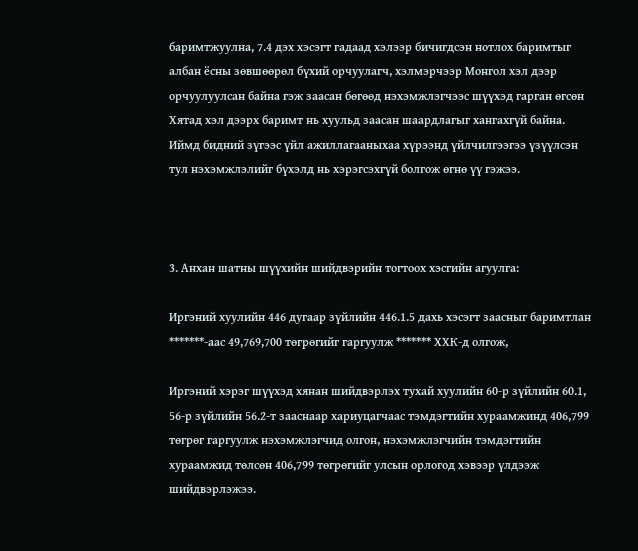баримтжуулна, 7.4 дэх хэсэгт гадаад хэлээр бичигдсэн нотлох баримтыг албан ёсны зөвшөөрөл бүхий орчуулагч, хэлмэрчээр Монгол хэл дээр орчуулуулсан байна гэж заасан бөгөөд нэхэмжлэгчээс шүүхэд гарган өгсөн Хятад хэл дээрх баримт нь хуульд заасан шаардлагыг хангахгүй байна. Иймд бидний зүгээс үйл ажиллагааныхаа хүрээнд үйлчилгээгээ үзүүлсэн тул нэхэмжлэлийг бүхэлд нь хэрэгсэхгүй болгож өгнө үү гэжээ.



3. Анхан шатны шүүхийн шийдвэрийн тогтоох хэсгийн агуулга:

Иргэний хуулийн 446 дугаар зүйлийн 446.1.5 дахь хэсэгт заасныг баримтлан *******-аас 49,769,700 төгрөгийг гаргуулж ******* ХХК-д олгож,

Иргэний хэрэг шүүхэд хянан шийдвэрлэх тухай хуулийн 60-р зүйлийн 60.1, 56-р зүйлийн 56.2-т зааснаар хариуцагчаас тэмдэгтийн хураамжинд 406,799 төгрөг гаргуулж нэхэмжлэгчид олгон, нэхэмжлэгчийн тэмдэгтийн хураамжид төлсөн 406,799 төгрөгийг улсын орлогод хэвээр үлдээж шийдвэрлэжээ.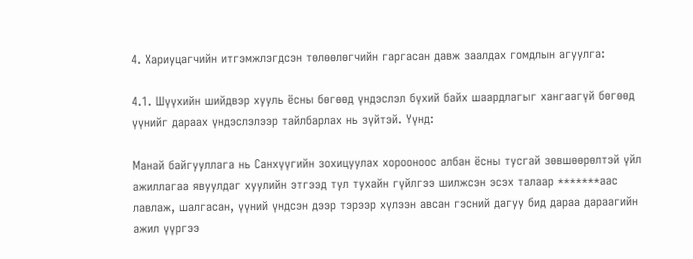4. Хариуцагчийн итгэмжлэгдсэн төлөөлөгчийн гаргасан давж заалдах гомдлын агуулга:

4.1. Шүүхийн шийдвэр хууль ёсны бөгөөд үндэслэл бүхий байх шаардлагыг хангаагүй бөгөөд үүнийг дараах үндэслэлээр тайлбарлах нь зүйтэй. Үүнд:

Манай байгууллага нь Санхүүгийн зохицуулах хорооноос албан ёсны тусгай зөвшөөрөлтэй үйл ажиллагаа явуулдаг хуулийн этгээд тул тухайн гүйлгээ шилжсэн эсэх талаар *******аас лавлаж, шалгасан, үүний үндсэн дээр тэрээр хүлээн авсан гэсний дагуу бид дараа дараагийн ажил үүргээ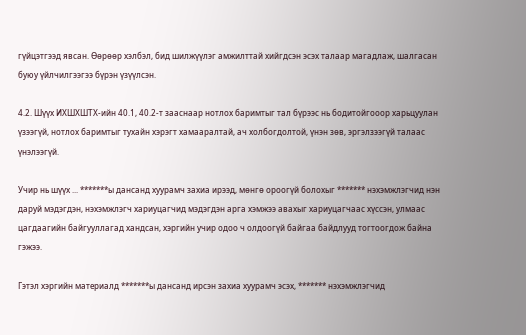гүйцэтгээд явсан. Өөрөөр хэлбэл, бид шилжүүлэг амжилттай хийгдсэн эсэх талаар магадлаж, шалгасан буюу үйлчилгээгээ бүрэн үзүүлсэн.

4.2. Шүүх ИХШХШТХ-ийн 40.1, 40.2-т зааснаар нотлох баримтыг тал бүрээс нь бодитойгооор харьцуулан үзээгүй, нотлох баримтыг тухайн хэрэгт хамааралтай, ач холбогдолтой, үнэн зөв, эргэлзээгүй талаас үнэлээгүй.

Учир нь шүүх ... *******ы дансанд хуурамч захиа ирээд, мөнгө ороогүй болохыг ******* нэхэмжлэгчид нэн даруй мэдэгдэн, нэхэмжлэгч хариуцагчид мэдэгдэн арга хэмжээ авахыг хариуцагчаас хүссэн, улмаас цагдаагийн байгууллагад хандсан, хэргийн учир одоо ч олдоогүй байгаа байдлууд тогтоогдож байна гэжээ.

Гэтэл хэргийн материалд *******ы дансанд ирсэн захиа хуурамч эсэх, ******* нэхэмжлэгчид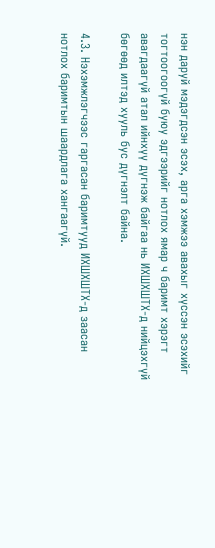нэн даруй мэдэгдсэн эсэх, арга хэмжээ авахыг хүссэн эсэхийг тогтоогоогүй буюу эдгээрийг нотлох ямар ч баримт хэрэгт авагдаагүй атал ийнхүү дүгнэж байгаа нь ИХШХШТХ-д нийцэхгүй бөгөөд илтэд хууль бус дүгнэлт байна.

4.3. Нэхэмжлэгчээс гаргасан баримтууд ИХШХШТХ-д заасан нотлох баримтын шаардлага хангаагүй.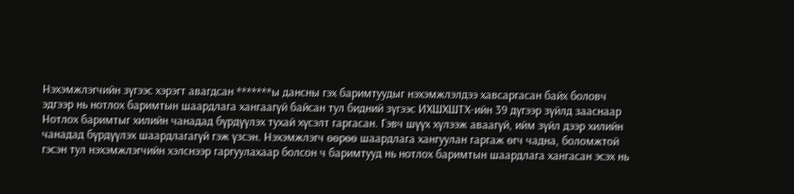Нэхэмжлэгчийн зүгээс хэрэгт авагдсан *******ы дансны гэх баримтуудыг нэхэмжлэлдээ хавсаргасан байх боловч эдгээр нь нотлох баримтын шаардлага хангаагүй байсан тул бидний зүгээс ИХШХШТХ-ийн 39 дүгээр зүйлд зааснаар Нотлох баримтыг хилийн чанадад бүрдүүлэх тухай хүсэлт гаргасан. Гэвч шүүх хүлээж аваагүй, ийм зүйл дээр хилийн чанадад бүрдүүлэх шаардлагагүй гэж үзсэн. Нэхэмжлэгч өөрөө шаардлага хангуулан гаргаж өгч чадна, боломжтой гэсэн тул нэхэмжлэгчийн хэлснээр гаргуулахаар болсон ч баримтууд нь нотлох баримтын шаардлага хангасан эсэх нь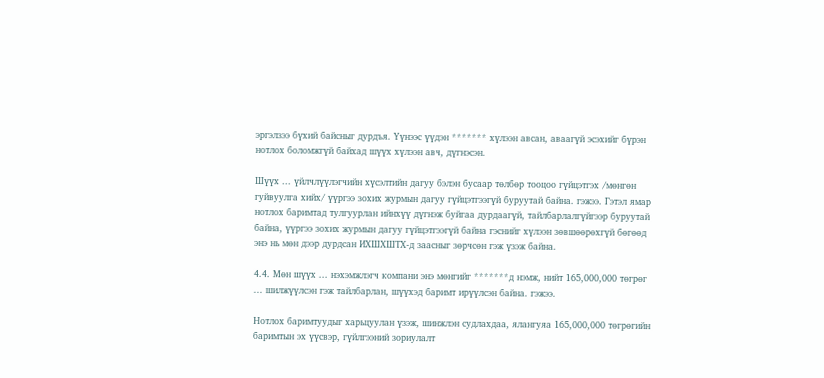эргэлзээ бүхий байсныг дурдъя. Үүнээс үүдэн ******* хүлээн авсан, аваагүй эсэхийг бүрэн нотлох боломжгүй байхад шүүх хүлээн авч, дүгнэсэн.

Шүүх ... үйлчлүүлэгчийн хүсэлтийн дагуу бэлэн бусаар төлбөр тооцоо гүйцэтгэх /мөнгөн гуйвуулга хийх/ үүргээ зохих журмын дагуу гүйцэтгээгүй буруутай байна. гэжээ. Гэтэл ямар нотлох баримтад тулгуурлан ийнхүү дүгнэж буйгаа дурдаагүй, тайлбарлалгүйгээр буруутай байна, үүргээ зохих журмын дагуу гүйцэтгээгүй байна гэснийг хүлээн зөвшөөрөхгүй бөгөөд энэ нь мөн дээр дурдсан ИХШХШТХ-д заасныг зөрчсөн гэж үзэж байна.

4.4. Мөн шүүх ... нэхэмжлэгч компани энэ мөнгийг *******д нэмж, нийт 165,000,000 төгрөг ... шилжүүлсэн гэж тайлбарлан, шүүхэд баримт ирүүлсэн байна. гэжээ.

Нотлох баримтуудыг харьцуулан үзэж, шинжлэн судлахдаа, ялангуяа 165,000,000 төгрөгийн баримтын эх үүсвэр, гүйлгээний зориулалт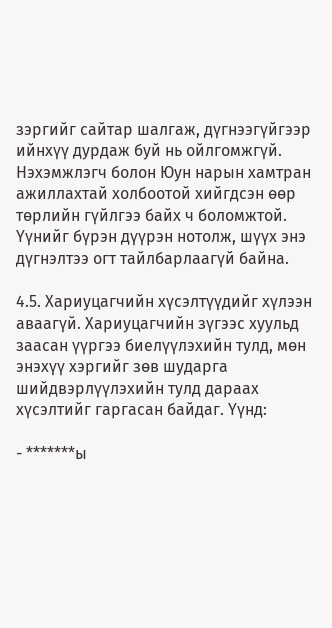зэргийг сайтар шалгаж, дүгнээгүйгээр ийнхүү дурдаж буй нь ойлгомжгүй. Нэхэмжлэгч болон Юун нарын хамтран ажиллахтай холбоотой хийгдсэн өөр төрлийн гүйлгээ байх ч боломжтой. Үүнийг бүрэн дүүрэн нотолж, шүүх энэ дүгнэлтээ огт тайлбарлаагүй байна.

4.5. Хариуцагчийн хүсэлтүүдийг хүлээн аваагүй. Хариуцагчийн зүгээс хуульд заасан үүргээ биелүүлэхийн тулд, мөн энэхүү хэргийг зөв шударга шийдвэрлүүлэхийн тулд дараах хүсэлтийг гаргасан байдаг. Үүнд:

- *******ы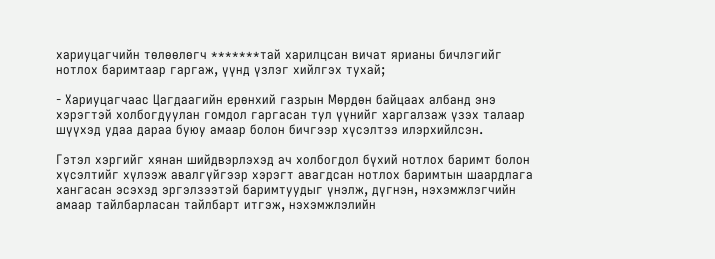хариуцагчийн төлөөлөгч *******тай харилцсан вичат ярианы бичлэгийг нотлох баримтаар гаргаж, үүнд үзлэг хийлгэх тухай;

- Хариуцагчаас Цагдаагийн ерөнхий газрын Мөрдөн байцаах албанд энэ хэрэгтэй холбогдуулан гомдол гаргасан тул үүнийг харгалзаж үзэх талаар шүүхэд удаа дараа буюу амаар болон бичгээр хүсэлтээ илэрхийлсэн.

Гэтэл хэргийг хянан шийдвэрлэхэд ач холбогдол бүхий нотлох баримт болон хүсэлтийг хүлээж авалгүйгээр хэрэгт авагдсан нотлох баримтын шаардлага хангасан эсэхэд эргэлзээтэй баримтуудыг үнэлж, дүгнэн, нэхэмжлэгчийн амаар тайлбарласан тайлбарт итгэж, нэхэмжлэлийн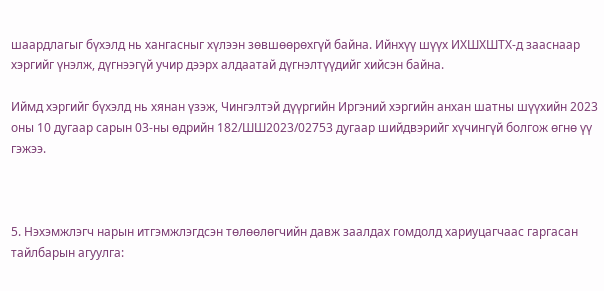шаардлагыг бүхэлд нь хангасныг хүлээн зөвшөөрөхгүй байна. Ийнхүү шүүх ИХШХШТХ-д зааснаар хэргийг үнэлж, дүгнээгүй учир дээрх алдаатай дүгнэлтүүдийг хийсэн байна.

Иймд хэргийг бүхэлд нь хянан үзэж, Чингэлтэй дүүргийн Иргэний хэргийн анхан шатны шүүхийн 2023 оны 10 дугаар сарын 03-ны өдрийн 182/ШШ2023/02753 дугаар шийдвэрийг хүчингүй болгож өгнө үү гэжээ.



5. Нэхэмжлэгч нарын итгэмжлэгдсэн төлөөлөгчийн давж заалдах гомдолд хариуцагчаас гаргасан тайлбарын агуулга: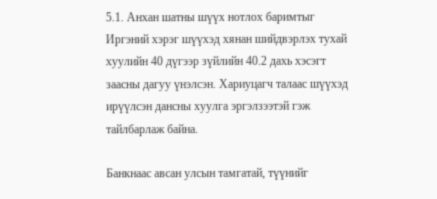5.1. Анхан шатны шүүх нотлох баримтыг Иргэний хэрэг шүүхэд хянан шийдвэрлэх тухай хуулийн 40 дүгээр зүйлийн 40.2 дахь хэсэгт заасны дагуу үнэлсэн. Хариуцагч талаас шүүхэд ирүүлсэн дансны хуулга эргэлзээтэй гэж тайлбарлаж байна.

Банкнаас авсан улсын тамгатай, түүнийг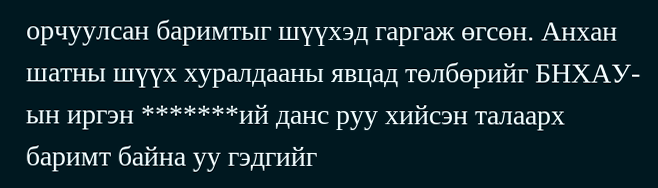орчуулсан баримтыг шүүхэд гаргаж өгсөн. Анхан шатны шүүх хуралдааны явцад төлбөрийг БНХАУ-ын иргэн *******ий данс руу хийсэн талаарх баримт байна уу гэдгийг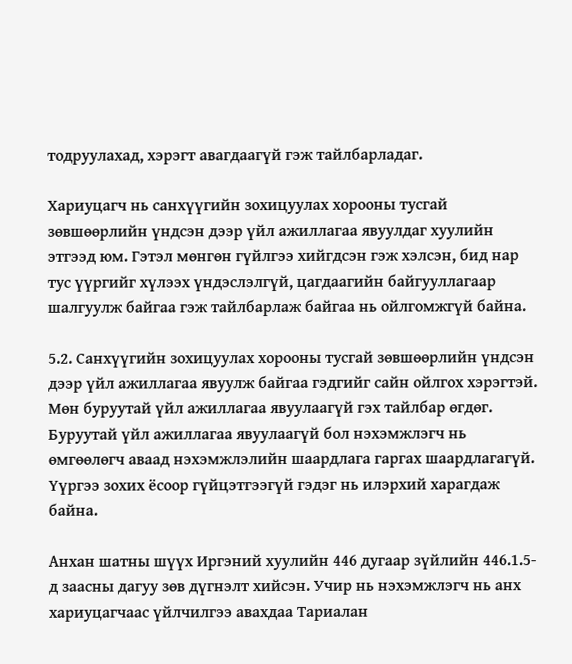тодруулахад, хэрэгт авагдаагүй гэж тайлбарладаг.

Хариуцагч нь санхүүгийн зохицуулах хорооны тусгай зөвшөөрлийн үндсэн дээр үйл ажиллагаа явуулдаг хуулийн этгээд юм. Гэтэл мөнгөн гүйлгээ хийгдсэн гэж хэлсэн, бид нар тус үүргийг хүлээх үндэслэлгүй, цагдаагийн байгууллагаар шалгуулж байгаа гэж тайлбарлаж байгаа нь ойлгомжгүй байна.

5.2. Санхүүгийн зохицуулах хорооны тусгай зөвшөөрлийн үндсэн дээр үйл ажиллагаа явуулж байгаа гэдгийг сайн ойлгох хэрэгтэй. Мөн буруутай үйл ажиллагаа явуулаагүй гэх тайлбар өгдөг. Буруутай үйл ажиллагаа явуулаагүй бол нэхэмжлэгч нь өмгөөлөгч аваад нэхэмжлэлийн шаардлага гаргах шаардлагагүй. Үүргээ зохих ёсоор гүйцэтгээгүй гэдэг нь илэрхий харагдаж байна.

Анхан шатны шүүх Иргэний хуулийн 446 дугаар зүйлийн 446.1.5-д заасны дагуу зөв дүгнэлт хийсэн. Учир нь нэхэмжлэгч нь анх хариуцагчаас үйлчилгээ авахдаа Тариалан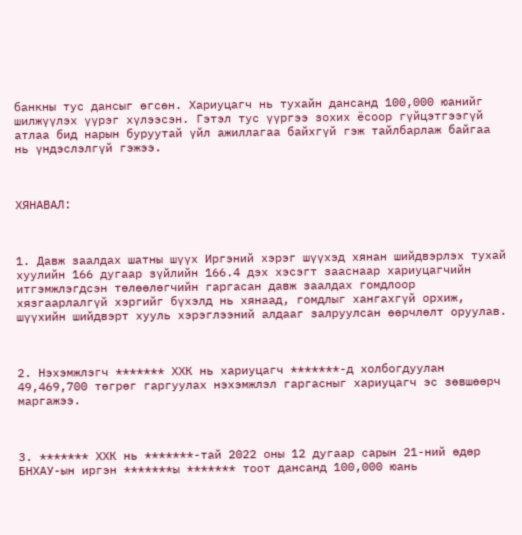банкны тус дансыг өгсөн. Хариуцагч нь тухайн дансанд 100,000 юанийг шилжүүлэх үүрэг хүлээсэн. Гэтэл тус үүргээ зохих ёсоор гүйцэтгээгүй атлаа бид нарын буруутай үйл ажиллагаа байхгүй гэж тайлбарлаж байгаа нь үндэслэлгүй гэжээ.



ХЯНАВАЛ:



1. Давж заалдах шатны шүүх Иргэний хэрэг шүүхэд хянан шийдвэрлэх тухай хуулийн 166 дугаар зүйлийн 166.4 дэх хэсэгт зааснаар хариуцагчийн итгэмжлэгдсэн төлөөлөгчийн гаргасан давж заалдах гомдлоор хязгаарлалгүй хэргийг бүхэлд нь хянаад, гомдлыг хангахгүй орхиж, шүүхийн шийдвэрт хууль хэрэглээний алдааг залруулсан өөрчлөлт оруулав.



2. Нэхэмжлэгч ******* ХХК нь хариуцагч *******-д холбогдуулан 49,469,700 төгрөг гаргуулах нэхэмжлэл гаргасныг хариуцагч эс зөвшөөрч маргажээ.



3. ******* ХХК нь *******-тай 2022 оны 12 дугаар сарын 21-ний өдөр БНХАУ-ын иргэн *******ы ******* тоот дансанд 100,000 юань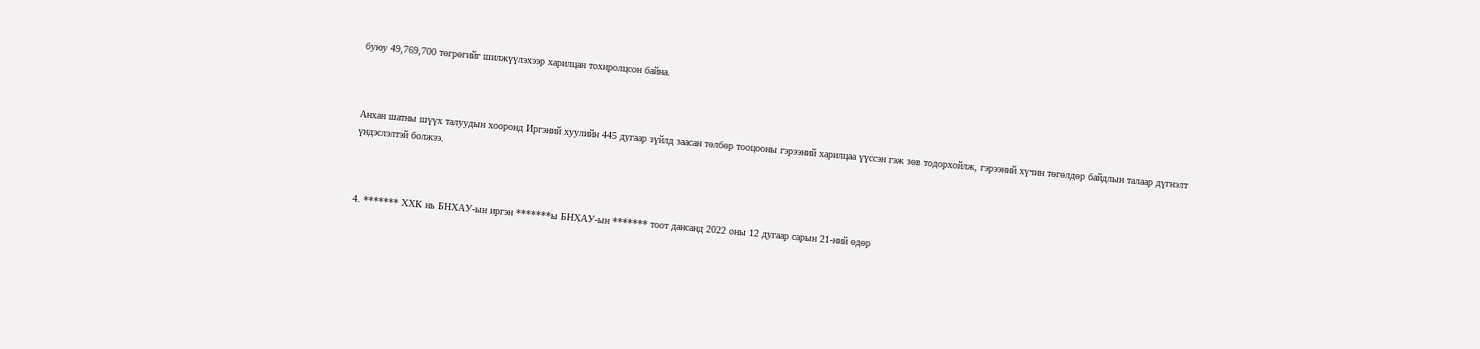буюу 49,769,700 төгрөгийг шилжүүлэхээр харилцан тохиролцсон байна.



Анхан шатны шүүх талуудын хооронд Иргэний хуулийн 445 дугаар зүйлд заасан төлбөр тооцооны гэрээний харилцаа үүссэн гэж зөв тодорхойлж, гэрээний хүчин төгөлдөр байдлын талаар дүгнэлт үндэслэлтэй болжээ.



4. ******* ХХК нь БНХАУ-ын иргэн *******ы БНХАУ-ын ******* тоот дансанд 2022 оны 12 дугаар сарын 21-ний өдөр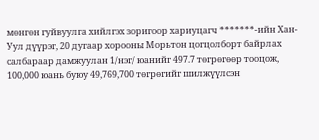мөнгөн гуйвуулга хийлгэх зоригоор хариуцагч *******-ийн Хан-Уул дүүрэг, 20 дугаар хорооны Морьтон цогцолборт байрлах салбараар дамжуулан 1/нэг/ юанийг 497.7 төгрөгөөр тооцож, 100,000 юань буюу 49,769,700 төгрөгийг шилжүүлсэн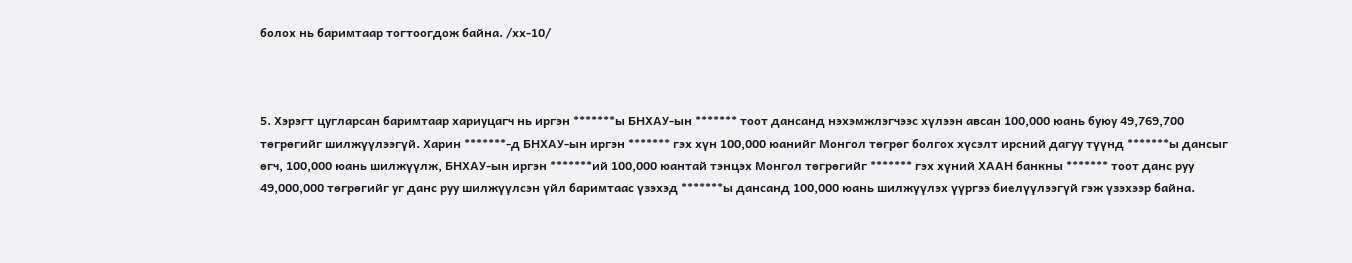болох нь баримтаар тогтоогдож байна. /хх-10/



5. Хэрэгт цугларсан баримтаар хариуцагч нь иргэн *******ы БНХАУ-ын ******* тоот дансанд нэхэмжлэгчээс хүлээн авсан 100,000 юань буюу 49,769,700 төгрөгийг шилжүүлээгүй. Харин *******-д БНХАУ-ын иргэн ******* гэх хүн 100,000 юанийг Монгол төгрөг болгох хүсэлт ирсний дагуу түүнд *******ы дансыг өгч, 100,000 юань шилжүүлж, БНХАУ-ын иргэн *******ий 100,000 юантай тэнцэх Монгол төгрөгийг ******* гэх хүний ХААН банкны ******* тоот данс руу 49,000,000 төгрөгийг уг данс руу шилжүүлсэн үйл баримтаас үзэхэд *******ы дансанд 100,000 юань шилжүүлэх үүргээ биелүүлээгүй гэж үзэхээр байна.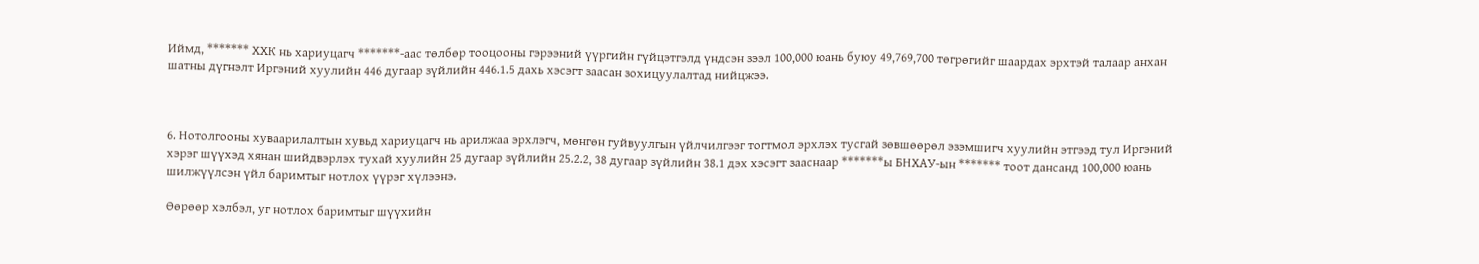Иймд, ******* ХХК нь хариуцагч *******-аас төлбөр тооцооны гэрээний үүргийн гүйцэтгэлд үндсэн зээл 100,000 юань буюу 49,769,700 төгрөгийг шаардах эрхтэй талаар анхан шатны дүгнэлт Иргэний хуулийн 446 дугаар зүйлийн 446.1.5 дахь хэсэгт заасан зохицуулалтад нийцжээ.



6. Нотолгооны хуваарилалтын хувьд хариуцагч нь арилжаа эрхлэгч, мөнгөн гуйвуулгын үйлчилгээг тогтмол эрхлэх тусгай зөвшөөрөл эзэмшигч хуулийн этгээд тул Иргэний хэрэг шүүхэд хянан шийдвэрлэх тухай хуулийн 25 дугаар зүйлийн 25.2.2, 38 дугаар зүйлийн 38.1 дэх хэсэгт зааснаар *******ы БНХАУ-ын ******* тоот дансанд 100,000 юань шилжүүлсэн үйл баримтыг нотлох үүрэг хүлээнэ.

Өөрөөр хэлбэл, уг нотлох баримтыг шүүхийн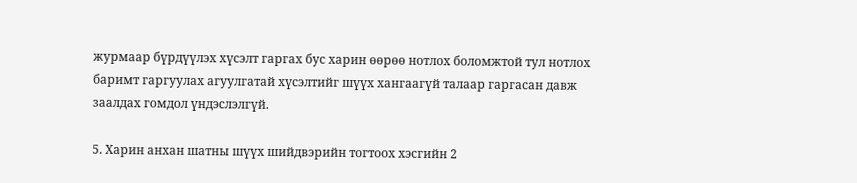журмаар бүрдүүлэх хүсэлт гаргах бус харин өөрөө нотлох боломжтой тул нотлох баримт гаргуулах агуулгатай хүсэлтийг шүүх хангаагүй талаар гаргасан давж заалдах гомдол үндэслэлгүй.

5. Харин анхан шатны шүүх шийдвэрийн тогтоох хэсгийн 2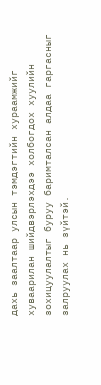дахь заалтаар улсын тэмдэгтийн хураамжийг хуваарилан шийдвэрлэхдээ холбогдох хуулийн зохицуулалтыг буруу баримталсан алдаа гаргасныг залруулах нь зүйтэй.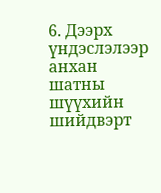6. Дээрх үндэслэлээр анхан шатны шүүхийн шийдвэрт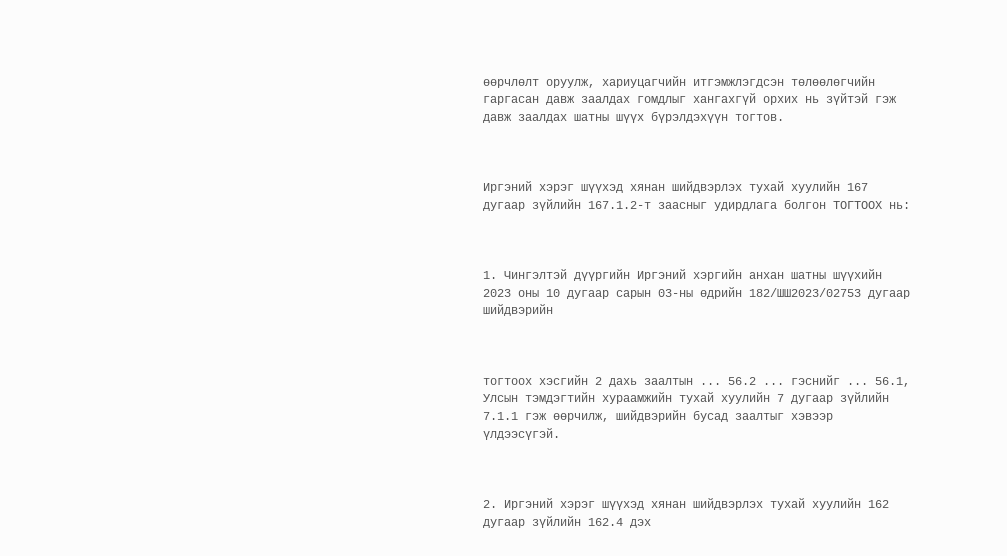өөрчлөлт оруулж, хариуцагчийн итгэмжлэгдсэн төлөөлөгчийн гаргасан давж заалдах гомдлыг хангахгүй орхих нь зүйтэй гэж давж заалдах шатны шүүх бүрэлдэхүүн тогтов.



Иргэний хэрэг шүүхэд хянан шийдвэрлэх тухай хуулийн 167 дугаар зүйлийн 167.1.2-т заасныг удирдлага болгон ТОГТООХ нь:



1. Чингэлтэй дүүргийн Иргэний хэргийн анхан шатны шүүхийн 2023 оны 10 дугаар сарын 03-ны өдрийн 182/ШШ2023/02753 дугаар шийдвэрийн



тогтоох хэсгийн 2 дахь заалтын ... 56.2 ... гэснийг ... 56.1, Улсын тэмдэгтийн хураамжийн тухай хуулийн 7 дугаар зүйлийн 7.1.1 гэж өөрчилж, шийдвэрийн бусад заалтыг хэвээр үлдээсүгэй.



2. Иргэний хэрэг шүүхэд хянан шийдвэрлэх тухай хуулийн 162 дугаар зүйлийн 162.4 дэх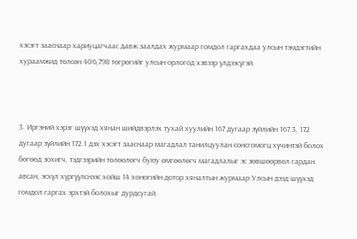хэсэгт зааснаар хариуцагчаас давж заалдах журмаар гомдол гаргахдаа улсын тэмдэгтийн хураамжид төлсөн 406,798 төгрөгийг улсын орлогод хэвээр үлдээсүгэй.



3. Иргэний хэрэг шүүхэд хянан шийдвэрлэх тухай хуулийн 167 дугаар зүйлийн 167.3, 172 дугаар зүйлийн 172.1 дэх хэсэгт зааснаар магадлал танилцуулан сонсгомогц хүчинтэй болох бөгөөд зохигч, тэдгээрийн төлөөлөгч буюу өмгөөлөгч магадлалыг эс зөвшөөрвөл гардан авсан, эсхүл хүргүүлснээс хойш 14 хоногийн дотор хяналтын журмаар Улсын дээд шүүхэд гомдол гаргах эрхтэй болохыг дурдсугай.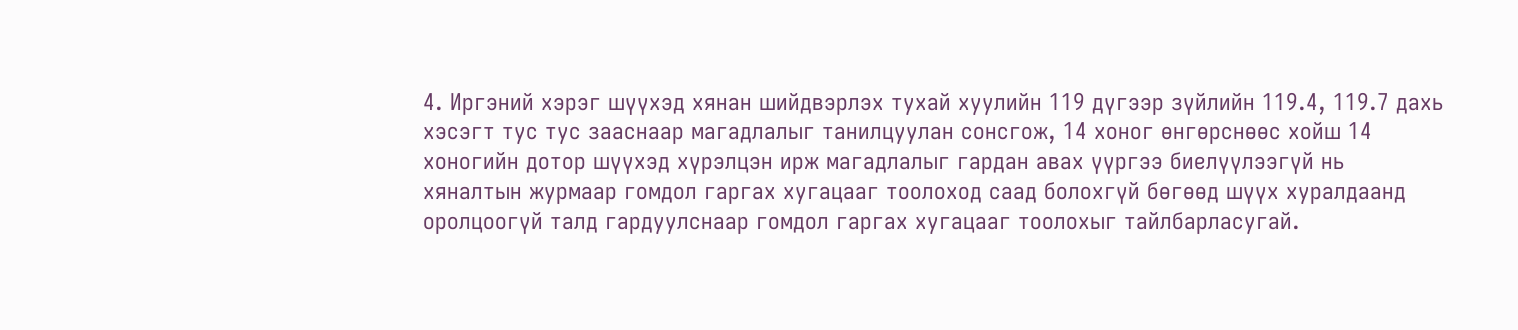4. Иргэний хэрэг шүүхэд хянан шийдвэрлэх тухай хуулийн 119 дүгээр зүйлийн 119.4, 119.7 дахь хэсэгт тус тус зааснаар магадлалыг танилцуулан сонсгож, 14 хоног өнгөрснөөс хойш 14 хоногийн дотор шүүхэд хүрэлцэн ирж магадлалыг гардан авах үүргээ биелүүлээгүй нь хяналтын журмаар гомдол гаргах хугацааг тоолоход саад болохгүй бөгөөд шүүх хуралдаанд оролцоогүй талд гардуулснаар гомдол гаргах хугацааг тоолохыг тайлбарласугай.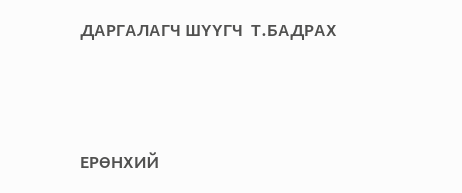ДАРГАЛАГЧ ШҮҮГЧ  Т.БАДРАХ



ЕРӨНХИЙ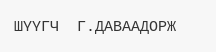ШҮҮГЧ  Г.ДАВААДОРЖ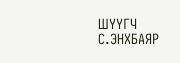ШҮҮГЧ С.ЭНХБАЯР